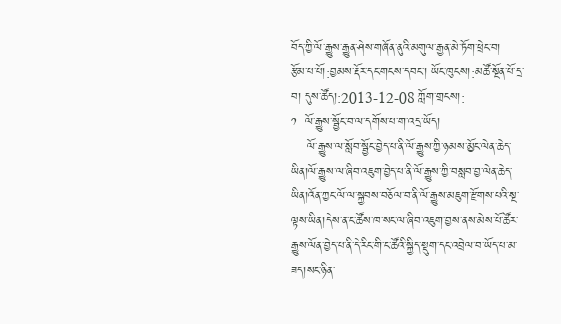བོད་ཀྱི་ལོ་རྒྱུས་རྒྱུན་ཤེས་གཞོན་ནུའི་མགུལ་རྒྱན་མེ་ཏོག་ཕྲེང་བ།
རྩོམ་པ་པོ།:བྱམས་རྡོར་དང་གངས་དབང་། ཡོང་ཁུངས།:མཚོ་སྔོན་པོ་དྲ་བ། དུས་ཚོད།:2013-12-08 ཀློག་གྲངས།:
༡  ལོ་རྒྱུས་སྦྱོང་བ་ལ་དགོས་པ་ག་འདྲ་ཡོད།
    ལོ་རྒྱུས་ལ་སློབ་སྦྱོང་བྱེད་པ་ནི་ལོ་རྒྱུས་ཀྱི་ཉམས་མྱོང་ལེན་ཆེད་ཡིན།ལོ་རྒྱུས་ལ་ཞིབ་འཇུག་བྱེད་པ་ནི་ལོ་རྒྱུས་ཀྱི་བསླབ་བྱ་ལེན་ཆེད་ཡིན།འོན་ཀྱང་ལོ་ལ་སྐྱབས་བཅོལ་བ་ནི་ལོ་རྒྱུས་མཇུག་རྫོགས་པའི་སྔ་ལྟས་ཡིན།དེས་ན་ང་ཚོས་ཁ་སང་ལ་ཞིབ་འཇུག་བྱས་ནས་མེས་པོ་ཚོར་རྒྱུས་ལོན་བྱེད་པ་ནི་དེ་རིང་གི་ང་ཚོའི་སྐྱིད་སྡུག་དང་འབྲེལ་བ་ཡོད་པ་མ་ཟད།སང་ཉིན་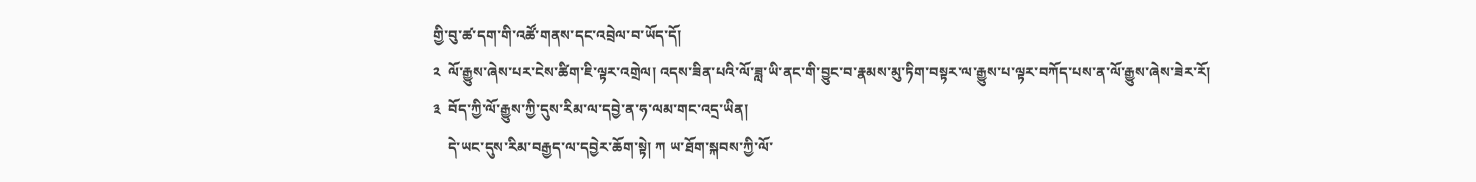གྱི་བུ་ཚ་དག་གི་འཚོ་གནས་དང་འབྲེལ་བ་ཡོད་དོ།
༢  ལོ་རྒྱུས་ཞེས་པར་ངེས་ཚིག་ཇི་ལྟར་འགྲེལ། འདས་ཟིན་པའི་ལོ་ཟླ་ཡི་ནང་གི་བྱུང་བ་རྣམས་མུ་ཏིག་བསྟར་ལ་རྒྱུས་པ་ལྟར་བཀོད་པས་ན་ལོ་རྒྱུས་ཞེས་ཟེར་རོ།
༣  བོད་ཀྱི་ལོ་རྒྱུས་ཀྱི་དུས་རིམ་ལ་དབྱེ་ན་ཧ་ལམ་གང་འདྲ་ཡིན།
    དེ་ཡང་དུས་རིམ་བརྒྱད་ལ་དབྱེར་ཆོག་སྟེ། ཀ ཡ་ཐོག་སྐབས་ཀྱི་ལོ་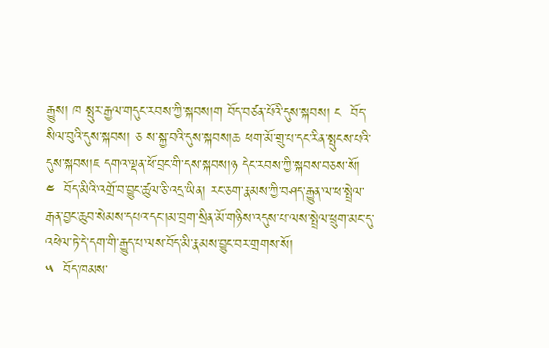རྒྱུས། ཁ སྤུར་རྒྱལ་གདུང་རབས་ཀྱི་སྐབས།ག བོད་བཙན་པོའི་དུས་སྐབས། ང  བོད་སིལ་བུའི་དུས་སྐབས། ཅ ས་སྐྱ་བའི་དུས་སྐབས།ཆ ཕག་མོ་གྲུ་པ་དང་རིན་སྤུངས་པའི་དུས་སྐབས།ཇ དགའ་ལྡན་ཕོ་བྲང་གི་དས་སྐབས།ཉ དེང་རབས་ཀྱི་སྐབས་བཅས་སོ།
༤  བོད་མིའི་འགྲོ་བ་བྱུང་ཚུལ་ཅི་འདྲ་ཡིན། རང་ཅག་རྣམས་ཀྱི་བཤད་རྒྱུན་ལ་ཕ་སྤྲེལ་རྒན་བྱང་ཆུབ་སེམས་དཔའ་དང་།མ་བྲག་སྲིན་མོ་གཉིས་འདུས་པ་ལས་སྤྲེལ་ཕྲུག་མང་དུ་འཕེལ་ཏེ་དེ་དག་གི་རྒྱུད་པ་ལས་བོད་མི་རྣམས་བྱུང་བར་གྲགས་སོ།
༥  བོད་ཁམས་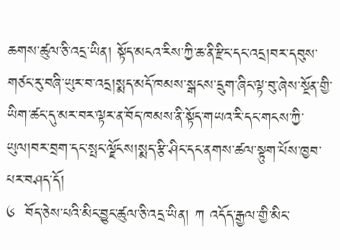ཆགས་ཚུལ་ཅི་འདྲ་ཡིན། སྟོད་མངའ་རིས་ཀྱི་ཆ་ནི་རྫིང་དང་འདྲ།བར་དབུས་གཙང་རུ་བཞི་ཡུར་བ་འདྲ།སྨད་མདོ་ཁམས་སྒངས་དྲུག་ཞིང་ལྟ་བུ་ཞེས་སྔོན་གྱི་ཡིག་ཚང་དུ་མར་བར་ལྟར་ན་བོད་ཁམས་ནི་སྟོད་གཡའ་རི་དང་གངས་ཀྱི་ཡུལ།བར་བྲག་དང་སྤང་ལྗོངས།སྨད་རྩི་ཤིང་དང་ནགས་ཚལ་སྟུག་པོས་ཁྱབ་པར་བཤད་དོ།
༦  བོད་ཅེས་པའི་མིང་བྱུང་ཚུལ་ཅི་འདྲ་ཡིན། ཀ འདོད་རྒྱལ་གྱི་མིང་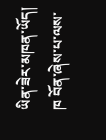ཡིན་ཟེར་མཁན་ཡོད། ཁ བོན་ཞེས་པ་ལས་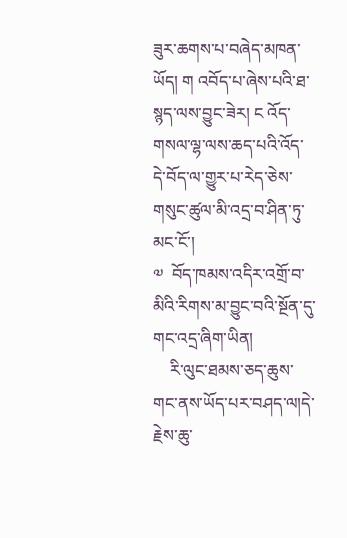ཟུར་ཆགས་པ་བཞེད་མཁན་ཡོད། ག འབོད་པ་ཞེས་པའི་ཐ་སྙད་ལས་བྱུང་ཟེར། ང འོད་གསལ་ལྷ་ལས་ཆད་པའི་འོད་དེ་བོད་ལ་གྱུར་པ་རེད་ཅེས་གསུང་ཚུལ་མི་འདྲ་བ་ཤིན་ཏུ་མང་ངོ་།
༧  བོད་ཁམས་འདིར་འགྲོ་བ་མིའི་རིགས་མ་བྱུང་བའི་སྔོན་དུ་གང་འདྲ་ཞིག་ཡིན།
    རི་ལུང་ཐམས་ཅད་ཆུས་གང་ནས་ཡོད་པར་བཤད་ལ།དེ་རྗེས་ཆུ་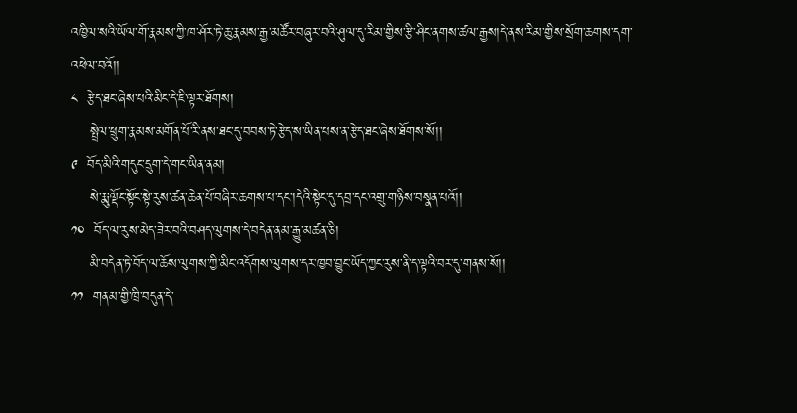འཁྱིལ་སའི་ཡོལ་གོ་རྣམས་ཀྱི་ཁ་ཤོར་ཏེ་ཆུ་རྣམས་རྒྱ་མཚོར་བཞུར་བའི་ཤུལ་དུ་རིམ་གྱིས་རྩི་ཤིང་ནགས་ཚལ་རྒྱས།དེ་ནས་རིམ་གྱིས་སྲོག་ཆགས་དག་འཕེལ་བའོ།།
༨  རྩེད་ཐང་ཞེས་པའི་མིང་དེ་ཇི་ལྟར་ཐོགས།
    སྤྲེལ་ཕྲུག་རྣམས་མགོན་པོ་རི་ནས་ཐང་དུ་བབས་ཏེ་རྩེད་ས་ཡིན་པས་ན་རྩེད་ཐང་ཞེས་ཐོགས་སོ།།
༩  བོད་མིའི་གདུང་དྲུག་དེ་གང་ཡིན་ནམ།
    སེ་རྨུ་ལྡོང་སྟོང་སྟེ་རུས་ཚན་ཆེན་པོ་བཞིར་ཆགས་པ་དང་།དེའི་སྟེང་དུ་དབྲ་དང་འགྲུ་གཉིས་བསྣན་པའོ།།
༡༠  བོད་ལ་རུས་མེད་ཟེར་བའི་བཤད་ལུགས་དེ་བདེན་ནམ་རྒྱུ་མཚན་ཅི།
    མི་བདེན་ཏེ་བོད་ལ་ཆོས་ལུགས་ཀྱི་མིང་འདོགས་ལུགས་དར་ཁྱབ་བྱུང་ཡོད་ཀྱང་རུས་ནི་ད་ལྟའི་བར་དུ་གནས་སོ།།
༡༡  གནམ་གྱི་ཁྲི་བདུན་དེ་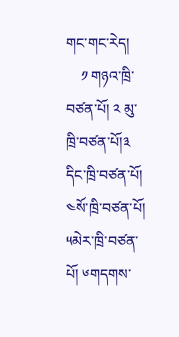གང་གང་རེད།
    ༡ གཉའ་ཁྲི་བཙན་པོ། ༢ མུ་ཁྲི་བཙན་པོ།༣ དིང་ཁྲི་བཙན་པོ། ༤སོ་ཁྲི་བཙན་པོ། ༥མེར་ཁྲི་བཙན་པོ། ༦གདགས་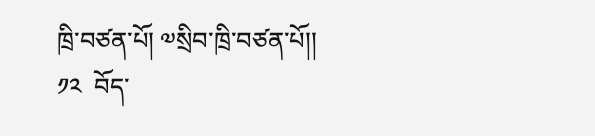ཁྲི་བཙན་པོ། ༧སྲིབ་ཁྲི་བཙན་པོ།།
༡༢  བོད་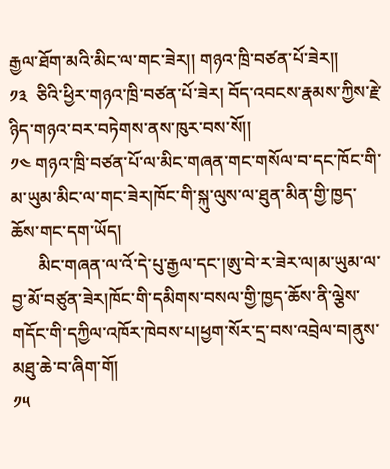རྒྱལ་ཐོག་མའི་མིང་ལ་གང་ཟེར།། གཉའ་ཁྲི་བཙན་པོ་ཟེར།།
༡༣  ཅིའི་ཕྱིར་གཉའ་ཁྲི་བཙན་པོ་ཟེར། བོད་འབངས་རྣམས་ཀྱིས་རྗེ་ཉིད་གཉའ་བར་བཏེགས་ནས་ཁུར་བས་སོ།།
༡༤ གཉའ་ཁྲི་བཙན་པོ་ལ་མིང་གཞན་གང་གསོལ་བ་དང་ཁོང་གི་མ་ཡུམ་མིང་ལ་གང་ཟེར།ཁོང་གི་སྐུ་ལུས་ལ་ཐུན་མིན་གྱི་ཁྱད་ཆོས་གང་དག་ཡོད།
      མིང་གཞན་ལ་འོ་དེ་པུ་རྒྱལ་དང་།ཨུ་བེ་ར་ཟེར་ལ།མ་ཡུམ་ལ་བྱ་མོ་བཙུན་ཟེར།ཁོང་གི་དམིགས་བསལ་གྱི་ཁྱད་ཆོས་ནི་ལྕེས་གདོང་གི་དཀྱིལ་འཁོར་ཁེབས་པ།ཕྱག་སོར་དྲ་བས་འབྲེལ་བ།ནུས་མཐུ་ཆེ་བ་ཞིག་གོ།
༡༥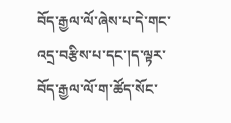བོད་རྒྱལ་ལོ་ཞེས་པ་དེ་གང་འདྲ་བརྩིས་པ་དང་།ད་ལྟར་བོད་རྒྱལ་ལོ་ག་ཚོད་སོང་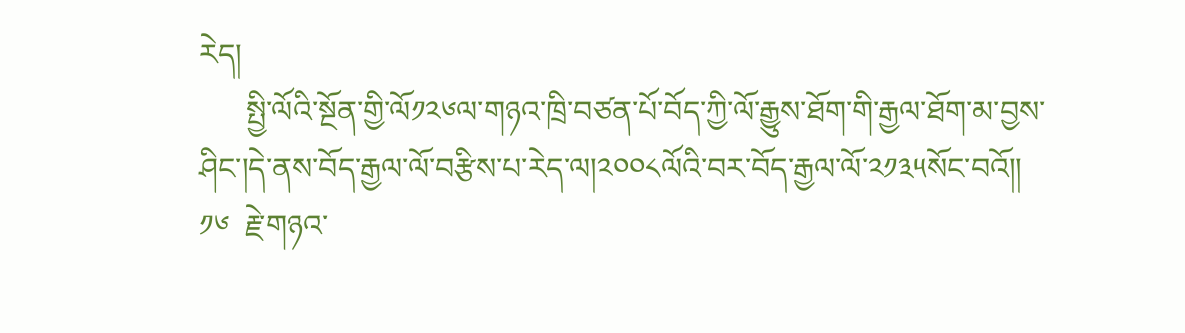རེད།
      སྤྱི་ལོའི་སྔོན་གྱི་ལོ༡༢༦ལ་གཉའ་ཁྲི་བཙན་པོ་བོད་ཀྱི་ལོ་རྒྱུས་ཐོག་གི་རྒྱལ་ཐོག་མ་བྱས་ཤིང་།དེ་ནས་བོད་རྒྱལ་ལོ་བརྩིས་པ་རེད་ལ།༢༠༠༨ལོའི་བར་བོད་རྒྱལ་ལོ་༢༡༣༥སོང་བའོ།།
༡༦  རྗེ་གཉའ་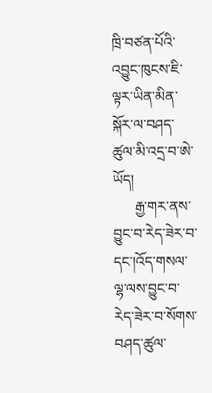ཁྲི་བཙན་པོའི་འབྱུང་ཁུངས་ཇི་ལྟར་ཡིན་མིན་སྐོར་ལ་བཤད་ཚུལ་མི་འདྲ་བ་ཨེ་ཡོད།
      རྒྱ་གར་ནས་བྱུང་བ་རེད་ཟེར་བ་དང་།འོད་གསལ་ལྷ་ལས་བྱུང་བ་རེད་ཟེར་བ་སོགས་བཤད་ཚུལ་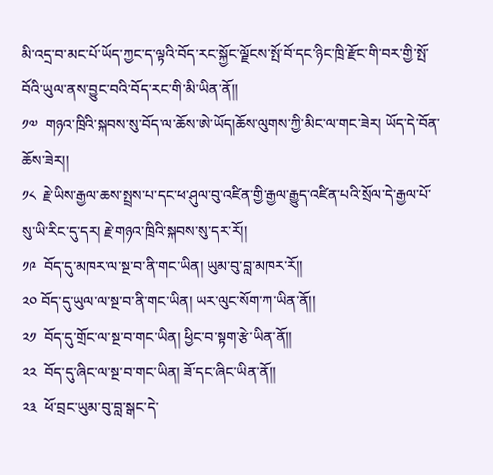མི་འདྲ་བ་མང་པོ་ཡོད་ཀྱང་ད་ལྟའི་བོད་རང་སྐྱོང་ལྗོངས་སྤོ་བོ་དང་ཉིང་ཁྲི་རྫོང་གི་བར་གྱི་སྤོ་བོའི་ཡུལ་ནས་བྱུང་བའི་བོད་རང་གི་མི་ཡིན་ནོ།།
༡༧  གཉའ་ཁྲིའི་སྐབས་སུ་བོད་ལ་ཆོས་ཨེ་ཡོད།ཆོས་ལུགས་ཀྱི་མིང་ལ་གང་ཟེར། ཡོད་དེ་བོན་ཆོས་ཟེར།།
༡༨  རྗེ་ཡིས་རྒྱལ་ཆས་སྤྲས་པ་དང་ཕ་ཤུལ་བུ་འཛིན་གྱི་རྒྱལ་རྒྱུད་འཛིན་པའི་སྲོལ་དེ་རྒྱལ་པོ་སུ་ཡི་རིང་དུ་དར། རྗེ་གཉའ་ཁྲིའི་སྐབས་སུ་དར་རོ།།
༡༩  བོད་དུ་མཁར་ལ་སྔ་བ་ནི་གང་ཡིན། ཡུམ་བུ་བླ་མཁར་རོ།།
༢༠ བོད་དུ་ཡུལ་ལ་སྔ་བ་ནི་གང་ཡིན། ཡར་ལུང་སོག་ཀ་ཡིན་ནོ།།
༢༡  བོད་དུ་གྲོང་ལ་སྔ་བ་གང་ཡིན། ཕྱིང་བ་སྟག་རྩེ་ཡིན་ནོ།།
༢༢  བོད་དུ་ཞིང་ལ་སྔ་བ་གང་ཡིན། ཟོ་དང་ཞིང་ཡིན་ནོ།།
༢༣  ཕོ་བྲང་ཡུམ་བུ་བླ་སྒང་དེ་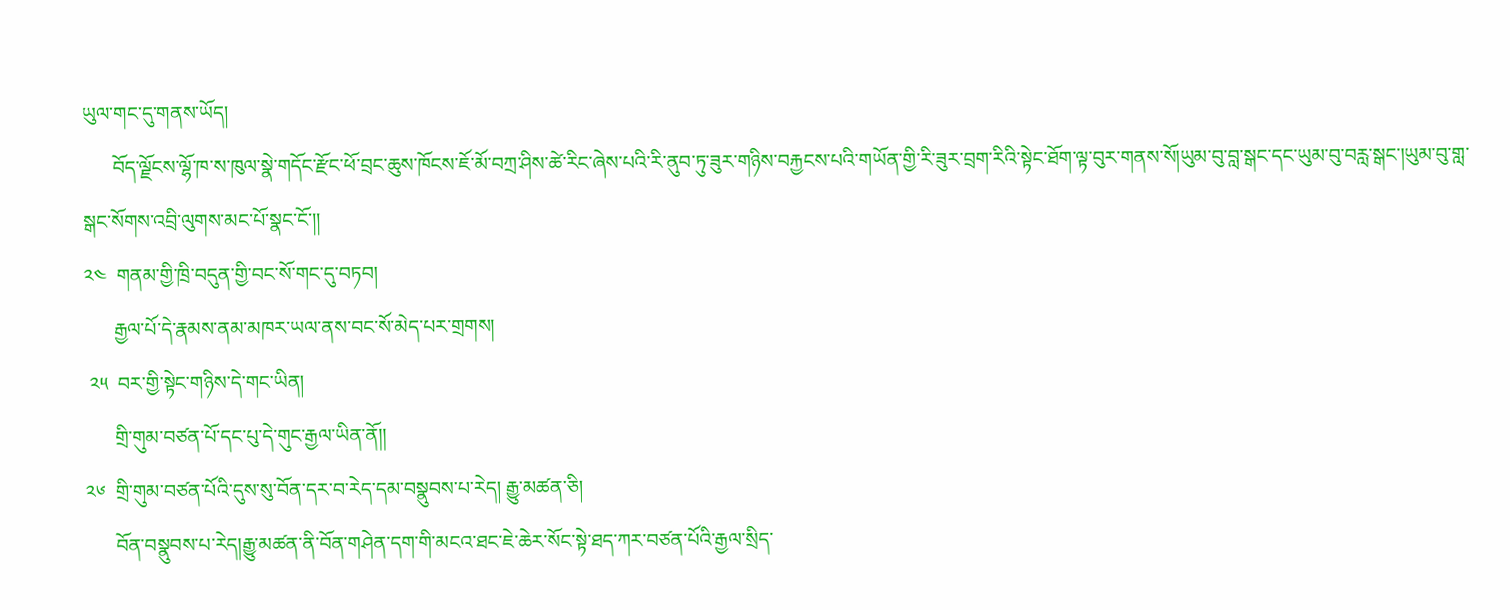ཡུལ་གང་དུ་གནས་ཡོད།
      བོད་ལྗོངས་ལྷོ་ཁ་ས་ཁུལ་སྣེ་གདོང་རྫོང་ཕོ་བྲང་ཆུས་ཁོངས་ཇོ་མོ་བཀྲ་ཤིས་ཚེ་རིང་ཞེས་པའི་རི་ནུབ་ཏུ་ཟུར་གཉིས་བརྐྱངས་པའི་གཡོན་གྱི་རི་ཟུར་བྲག་རིའི་སྟེང་ཐོག་ལྟ་བུར་གནས་སོ།ཡུམ་བུ་བླ་སྒང་དང་ཡུམ་བུ་བརླ་སྒང་།ཡུམ་བུ་གླ་སྒང་སོགས་འབྲི་ལུགས་མང་པོ་སྣང་ངོ་།།
༢༤  གནམ་གྱི་ཁྲི་བདུན་གྱི་བང་སོ་གང་དུ་བཏབ།
      རྒྱལ་པོ་དེ་རྣམས་ནམ་མཁར་ཡལ་ནས་བང་སོ་མེད་པར་གྲགས།
 ༢༥  བར་གྱི་སྟེང་གཉིས་དེ་གང་ཡིན།
      གྲི་གུམ་བཙན་པོ་དང་པུ་དེ་གུང་རྒྱལ་ཡིན་ནོ།།
༢༦  གྲི་གུམ་བཙན་པོའི་དུས་སུ་བོན་དར་བ་རེད་དམ་བསྣུབས་པ་རེད། རྒྱུ་མཚན་ཅི།
      བོན་བསྣུབས་པ་རེད།རྒྱུ་མཚན་ནི་བོན་གཤེན་དག་གི་མངའ་ཐང་ཇེ་ཆེར་སོང་སྟེ་ཐད་ཀར་བཙན་པོའི་རྒྱལ་སྲིད་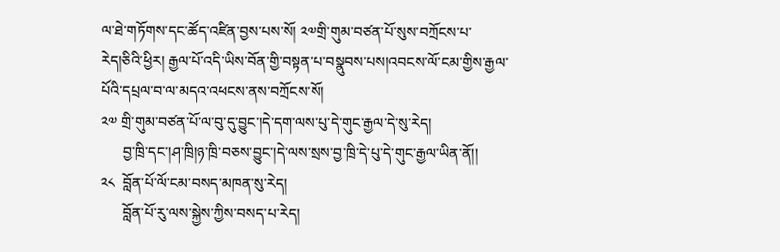ལ་ཐེ་གཏོགས་དང་ཚོད་འཛིན་བྱས་པས་སོ། ༢༧གྲི་གུམ་བཙན་པོ་སུས་བཀྲོངས་པ་རེད།ཅིའི་ཕྱིར། རྒྱལ་པོ་འདི་ཡིས་བོན་གྱི་བསྟན་པ་བསྣུབས་པས།འབངས་ལོ་ངམ་གྱིས་རྒྱལ་པོའི་དཔྲལ་བ་ལ་མདའ་འཕངས་ནས་བཀྲོངས་སོ།
༢༧ གྲི་གུམ་བཙན་པོ་ལ་བུ་དུ་བྱུང་།དེ་དག་ལས་པུ་དེ་གུང་རྒྱལ་དེ་སུ་རེད།
      བྱ་ཁྲི་དང་།ཤ་ཁྲི།ཉ་ཁྲི་བཅས་བྱུང་།དེ་ལས་སྲས་བྱ་ཁྲི་དེ་པུ་དེ་གུང་རྒྱལ་ཡིན་ནོ།།
༢༨  བློན་པོ་ལོ་ངམ་བསད་མཁན་སུ་རེད།
      བློན་པོ་རུ་ལས་སྐྱེས་ཀྱིས་བསད་པ་རེད།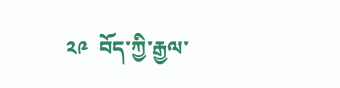༢༩  བོད་ཀྱི་རྒྱལ་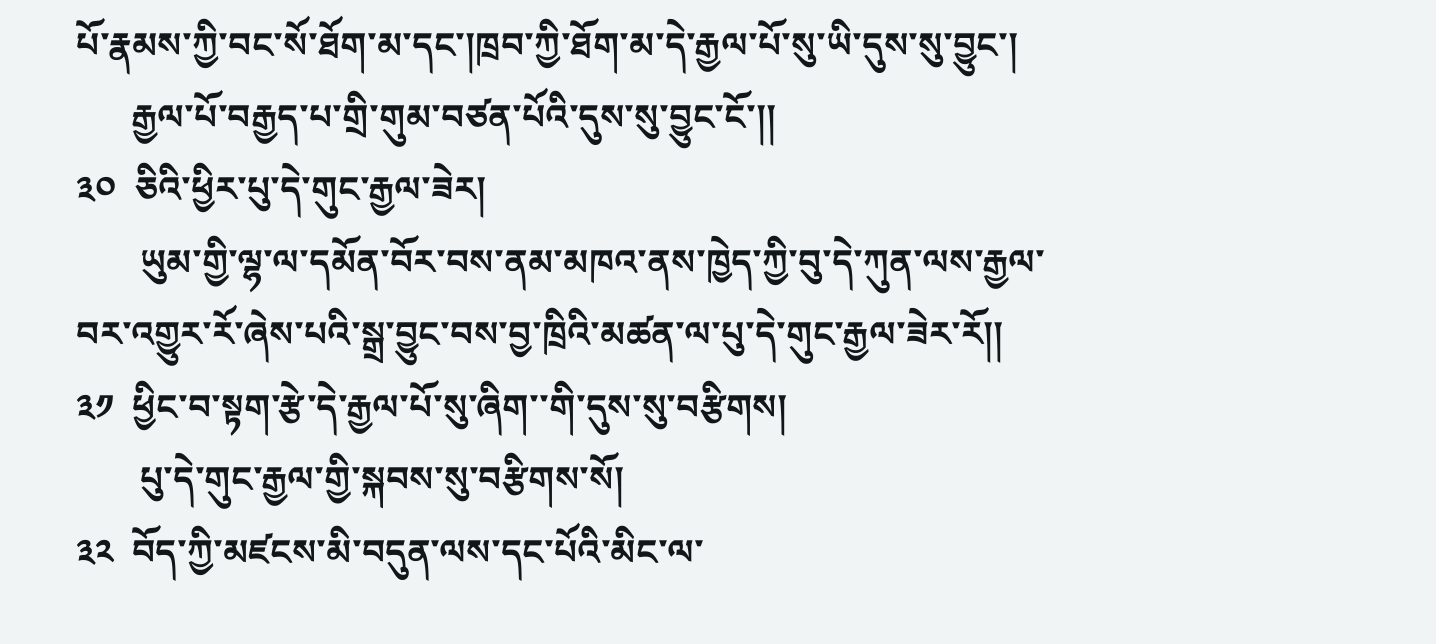པོ་རྣམས་ཀྱི་བང་སོ་ཐོག་མ་དང་།ཁྲབ་ཀྱི་ཐོག་མ་དེ་རྒྱལ་པོ་སུ་ཡི་དུས་སུ་བྱུང་།
      རྒྱལ་པོ་བརྒྱད་པ་གྲི་གུམ་བཙན་པོའི་དུས་སུ་བྱུང་ངོ་།།
༣༠  ཅིའི་ཕྱིར་པུ་དེ་གུང་རྒྱལ་ཟེར།
       ཡུམ་གྱི་ལྷ་ལ་དམོན་བོར་བས་ནམ་མཁའ་ནས་ཁྱེད་ཀྱི་བུ་དེ་ཀུན་ལས་རྒྱལ་བར་འགྱུར་རོ་ཞེས་པའི་སྒྲ་བྱུང་བས་བྱ་ཁྲིའི་མཚན་ལ་པུ་དེ་གུང་རྒྱལ་ཟེར་རོ།།
༣༡  ཕྱིང་བ་སྟག་རྩེ་དེ་རྒྱལ་པོ་སུ་ཞིག་་གི་དུས་སུ་བརྩིགས།
       པུ་དེ་གུང་རྒྱལ་གྱི་སྐབས་སུ་བརྩིགས་སོ།
༣༢  བོད་ཀྱི་མཛངས་མི་བདུན་ལས་དང་པོའི་མིང་ལ་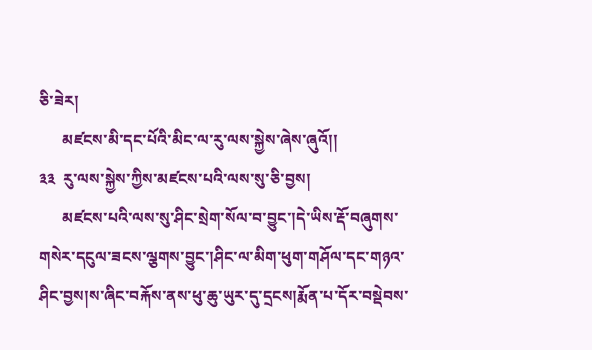ཅི་ཟེར།
      མཛངས་མི་དང་པོའི་མིང་ལ་རུ་ལས་སྐྱེས་ཞེས་ཞུའོ།།
༣༣  རུ་ལས་སྐྱེས་ཀྱིས་མཛངས་པའི་ལས་སུ་ཅི་བྱས།
      མཛངས་པའི་ལས་སུ་ཤིང་སྲེག་སོལ་བ་བྱུང་།དེ་ཡིས་རྡོ་བཞུགས་གསེར་དངུལ་ཟངས་ལྕགས་བྱུང་།ཤིང་ལ་མིག་ཕུག་གཤོལ་དང་གཉའ་ཤིང་བྱས།ས་ཞིང་བརྐོས་ནས་ཕུ་ཆུ་ཡུར་དུ་དྲངས།རྨོན་པ་དོར་བསྡེབས་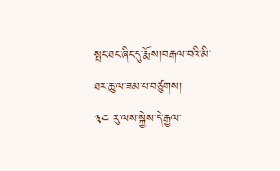སྤང་ཐང་ཞིང་དུ་རྨོས།བརྒལ་བའི་མི་ཐར་ཆུ་ལ་ཟམ་པ་བཙུགས།
༣༤ རུ་ལས་སྐྱེས་དེ་རྒྱལ་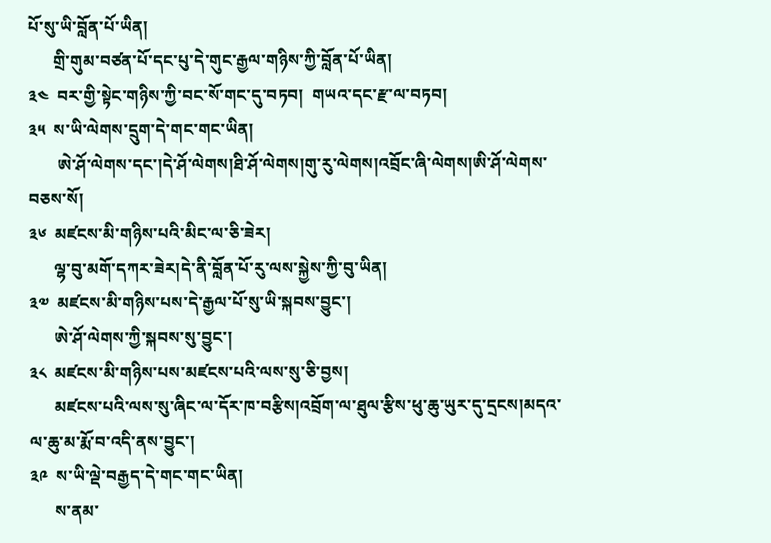པོ་སུ་ཡི་བློན་པོ་ཡིན།
      གྲི་གུམ་བཙན་པོ་དང་པུ་དེ་གུང་རྒྱལ་གཉིས་ཀྱི་བློན་པོ་ཡིན།
༣༤  བར་གྱི་སྟེང་གཉིས་ཀྱི་བང་སོ་གང་དུ་བཏབ།  གཡའ་དང་རྫ་ལ་བཏབ།
༣༥  ས་ཡི་ལེགས་དྲུག་དེ་གང་གང་ཡིན།
       ཨེ་ཤོ་ལེགས་དང་།དེ་ཤོ་ལེགས།ཐི་ཤོ་ལེགས།གུ་རུ་ལེགས།འབྲོང་ཞི་ལེགས།ཨི་ཤོ་ལེགས་བཅས་སོ།
༣༦  མཛངས་མི་གཉིས་པའི་མིང་ལ་ཅི་ཟེར།
      ལྷ་བུ་མགོ་དཀར་ཟེར།དེ་ནི་བློན་པོ་རུ་ལས་སྐྱེས་ཀྱི་བུ་ཡིན།
༣༧  མཛངས་མི་གཉིས་པས་དེ་རྒྱལ་པོ་སུ་ཡི་སྐབས་བྱུང་།
      ཨེ་ཤོ་ལེགས་ཀྱི་སྐབས་སུ་བྱུང་།
༣༨  མཛངས་མི་གཉིས་པས་མཛངས་པའི་ལས་སུ་ཅི་བྱས།
      མཛངས་པའི་ལས་སུ་ཞིང་ལ་དོར་ཁ་བརྩིས།འབྲོག་ལ་ཐུལ་རྩིས་ཕུ་ཆུ་ཡུར་དུ་དྲངས།མདའ་ལ་ཆུ་མ་རྨོ་བ་འདི་ནས་བྱུང་།
༣༩  ས་ཡི་ལྡེ་བརྒྱད་དེ་གང་གང་ཡིན།
      ས་ནམ་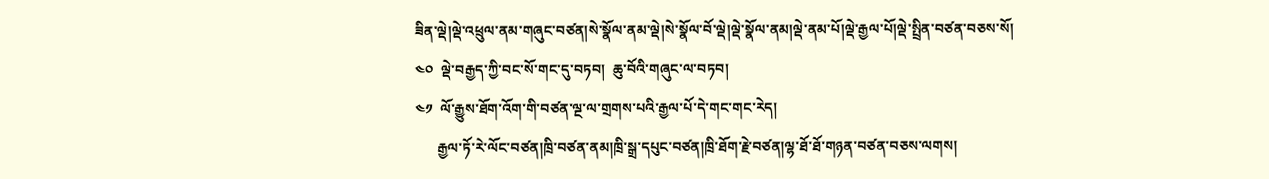ཟིན་ལྡེ།ལྡེ་འཕྲུལ་ནམ་གཞུང་བཙན།སེ་སྣོལ་ནམ་ལྡེ།སེ་སྣོལ་བོ་ལྡེ།ལྡེ་སྣོལ་ནམ།ལྡེ་ནམ་པོ།ལྡེ་རྒྱལ་པོ།ལྡེ་སྤྲིན་བཙན་བཅས་སོ།
༤༠  ལྡེ་བརྒྱད་ཀྱི་བང་སོ་གང་དུ་བཏབ།  ཆུ་བོའི་གཞུང་ལ་བཏབ།
༤༡  ལོ་རྒྱུས་ཐོག་འོག་གི་བཙན་ལྔ་ལ་གྲགས་པའི་རྒྱལ་པོ་དེ་གང་གང་རེད།
      རྒྱལ་ཏོ་རེ་ལོང་བཙན།ཁྲི་བཙན་ནམ།ཁྲི་སྒྲ་དཔུང་བཙན།ཁྲི་ཐོག་རྗེ་བཙན།ལྷ་ཐོ་ཐོ་གཉན་བཙན་བཅས་ལགས།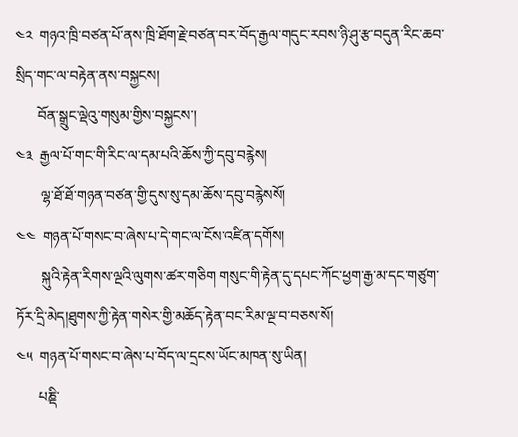༤༢  གཉའ་ཁྲི་བཙན་པོ་ནས་ཁྲི་ཐོག་རྗེ་བཙན་བར་བོད་རྒྱལ་གདུང་རབས་ཉི་ཤུ་རྩ་བདུན་རིང་ཆབ་སྲིད་གང་ལ་བརྟེན་ནས་བསྐྱངས།
      བོན་སྒྲུང་ལྡེའུ་གསུམ་གྱིས་བསྐྱངས་།
༤༣  རྒྱལ་པོ་གང་གི་རིང་ལ་དམ་པའི་ཆོས་ཀྱི་དབུ་བརྙེས།
       ལྷ་ཐོ་ཐོ་གཉན་བཙན་གྱི་དུས་སུ་དམ་ཆོས་དབུ་བརྙེསསོ།
༤༤  གཉན་པོ་གསང་བ་ཞེས་པ་དེ་གང་ལ་ངོས་འཛིན་དགོས།
       སྐུའི་རྟེན་རིགས་ལྔའི་ལུགས་ཚར་གཅིག གསུང་གི་རྟེན་དུ་དཔང་ཀོང་ཕྱག་རྒྱ་མ་དང་གཙུག་ཏོར་དྲི་མེད།ཐུགས་ཀྱི་རྟེན་གསེར་གྱི་མཆོད་རྟེན་བང་རིམ་ལྔ་བ་བཅས་སོ།
༤༥  གཉན་པོ་གསང་བ་ཞེས་པ་བོད་ལ་དྲངས་ཡོང་མཁན་སུ་ཡིན།
      པཎྡི་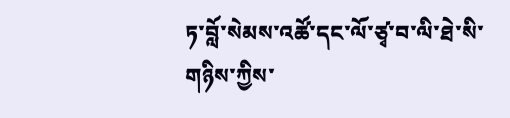ཏ་བློ་སེམས་འཚོ་དང་ལོ་ཙྭ་བ་ལི་ཐེ་སི་གཉིས་ཀྱིས་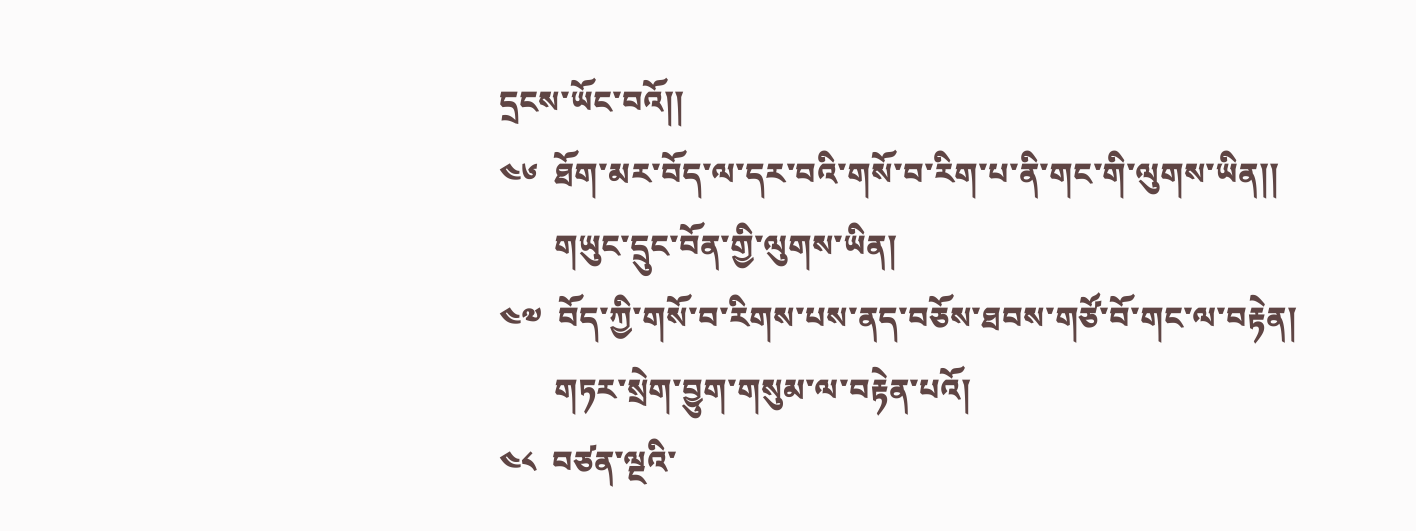དྲངས་ཡོང་བའོ།།
༤༦  ཐོག་མར་བོད་ལ་དར་བའི་གསོ་བ་རིག་པ་ནི་གང་གི་ལུགས་ཡིན།།
       གཡུང་དྲུང་བོན་གྱི་ལུགས་ཡིན།
༤༧  བོད་ཀྱི་གསོ་བ་རིགས་པས་ནད་བཅོས་ཐབས་གཙོ་བོ་གང་ལ་བརྟེན།
       གཏར་སྲེག་བྱུག་གསུམ་ལ་བརྟེན་པའོ།
༤༨  བཙན་ལྔའི་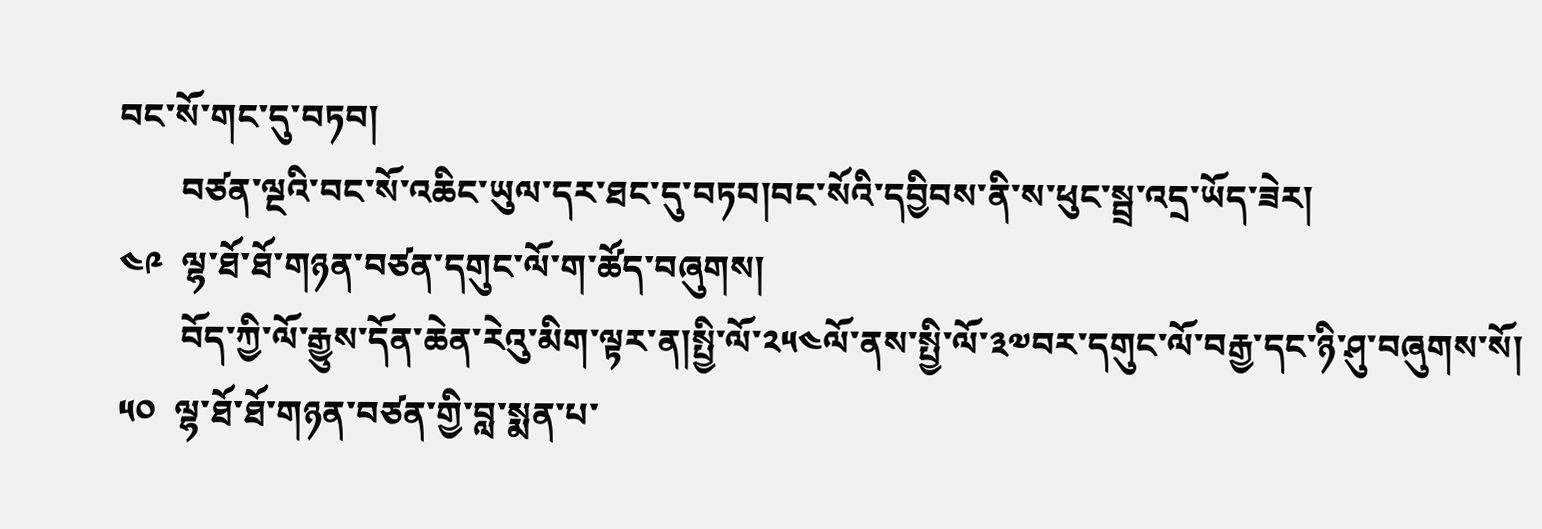བང་སོ་གང་དུ་བཏབ།
       བཙན་ལྔའི་བང་སོ་འཆིང་ཡུལ་དར་ཐང་དུ་བཏབ།བང་སོའི་དབྱིབས་ནི་ས་ཕུང་སྦྲ་འདྲ་ཡོད་ཟེར།
༤༩  ལྷ་ཐོ་ཐོ་གཉན་བཙན་དགུང་ལོ་ག་ཚོད་བཞུགས།
       བོད་ཀྱི་ལོ་རྒྱུས་དོན་ཆེན་རེའུ་མིག་ལྟར་ན།སྤྱི་ལོ་༢༥༤ལོ་ནས་སྤྱི་ལོ་༣༧བར་དགུང་ལོ་བརྒྱ་དང་ཉི་ཤུ་བཞུགས་སོ།
༥༠  ལྷ་ཐོ་ཐོ་གཉན་བཙན་གྱི་བླ་སྨན་པ་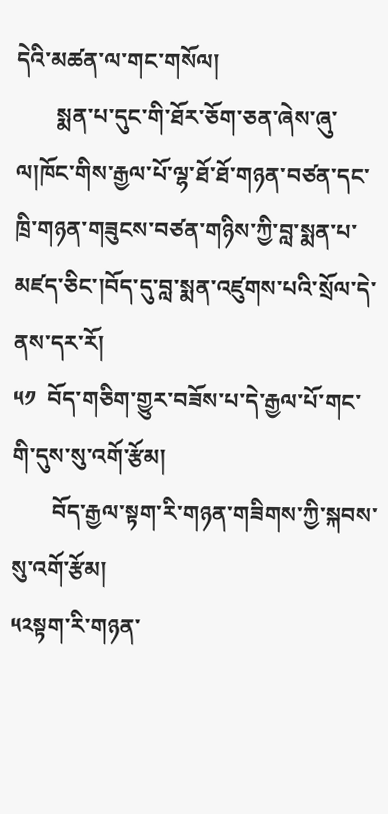དེའི་མཚན་ལ་གང་གསོལ།
       སྨན་པ་དུང་གི་ཐོར་ཅོག་ཅན་ཞེས་ཞུ་ལ།ཁོང་གིས་རྒྱལ་པོ་ལྷ་ཐོ་ཐོ་གཉན་བཙན་དང་ཁྲི་གཉན་གཟུངས་བཙན་གཉིས་ཀྱི་བླ་སྨན་པ་མཛད་ཅིང་།བོད་དུ་བླ་སྨན་འཛུགས་པའི་སྲོལ་དེ་ནས་དར་རོ།
༥༡  བོད་གཅིག་གྱུར་བཟོས་པ་དེ་རྒྱལ་པོ་གང་གི་དུས་སུ་འགོ་རྩོམ།
       བོད་རྒྱལ་སྟག་རི་གཉན་གཟིགས་ཀྱི་སྐབས་སུ་འགོ་རྩོམ།
༥༢སྟག་རི་གཉན་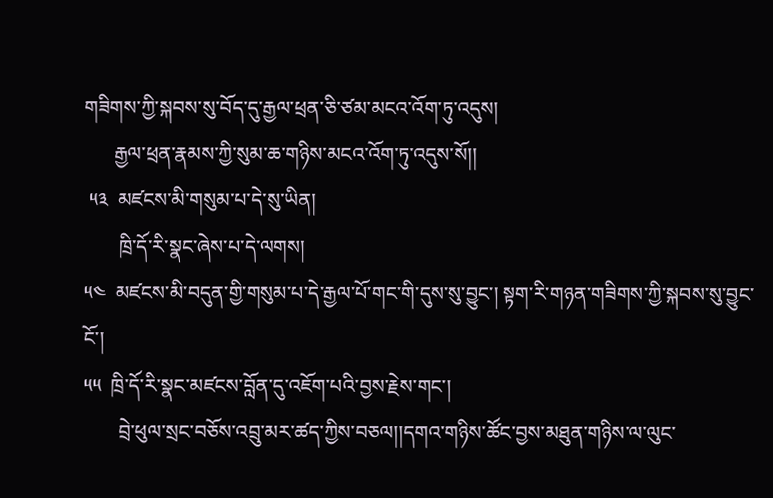གཟིགས་ཀྱི་སྐབས་སུ་བོད་དུ་རྒྱལ་ཕྲན་ཅི་ཙམ་མངའ་འོག་ཏུ་འདུས།
      རྒྱལ་ཕྲན་རྣམས་ཀྱི་སུམ་ཆ་གཉིས་མངའ་འོག་ཏུ་འདུས་སོ།།
 ༥༣  མཛངས་མི་གསུམ་པ་དེ་སུ་ཡིན།
       ཁྲི་དོ་རི་སྣང་ཞེས་པ་དེ་ལགས།
༥༤  མཛངས་མི་བདུན་གྱི་གསུམ་པ་དེ་རྒྱལ་པོ་གང་གི་དུས་སུ་བྱུང་། སྟག་རི་གཉན་གཟིགས་ཀྱི་སྐབས་སུ་བྱུང་ངོ་།
༥༥  ཁྲི་དོ་རི་སྣང་མཛངས་བློན་དུ་འཇོག་པའི་བྱས་རྗེས་གང་།
       བྲེ་ཕུལ་སྲང་བཅོས་འབྲུ་མར་ཚད་ཀྱིས་བཅལ།།དགའ་གཉིས་ཚོང་བྱས་མཐུན་གཉིས་ལ་ལུང་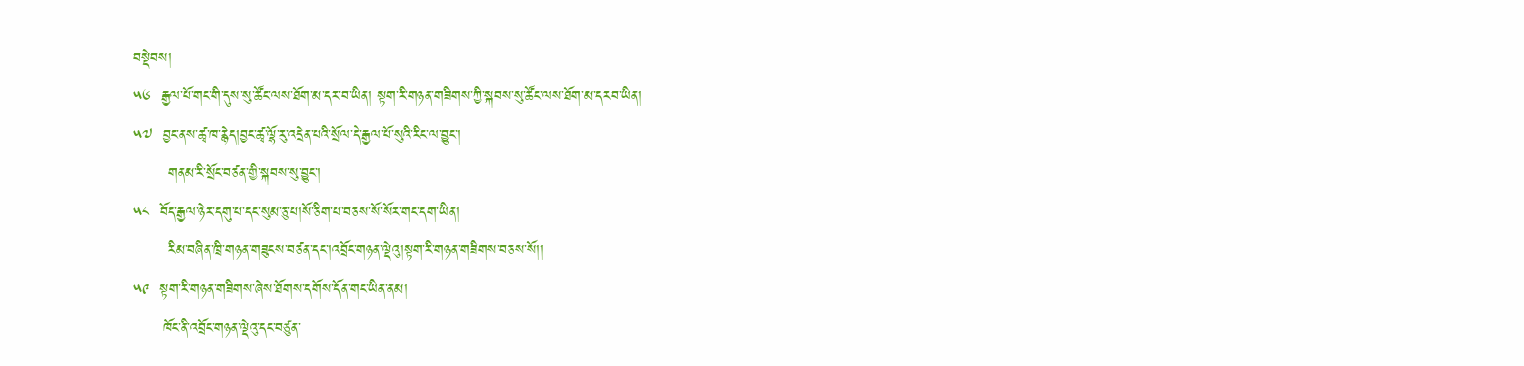བསྡེབས།
༥༦  རྒྱལ་པོ་གང་གི་དུས་སུ་ཚོང་ལས་ཐོག་མ་དར་བ་ཡིན། སྟག་རི་གཉན་གཟིགས་ཀྱི་སྐབས་སུ་ཚོང་ལས་ཐོག་མ་དརབ་ཡིན།
༥༧  བྱང་ནས་ཚྭ་ཁ་རྙེད།བྱང་ཚྭ་ལྷོ་རུ་འདྲེན་པའི་སྲོལ་དེ་རྒྱལ་པོ་སུའི་རིང་ལ་བྱུང་།
       གནམ་རི་སྲོང་བཙན་གྱི་སྐབས་སུ་བྱུང་།
༥༨  བོད་རྒྱལ་ཉེར་དགུ་པ་དང་སུམ་ཅུ་པ།སོ་ཅིག་པ་བཅས་སོ་སོར་གང་དག་ཡིན།
       རིམ་བཞིན་ཁྲི་གཉན་གཟུངས་བཙན་དང་།འབྲོང་གཉན་ལྡེའུ།སྟག་རི་གཉན་གཟིགས་བཅས་སོ།།
༥༩  སྟག་རི་གཉན་གཟིགས་ཞེས་ཐོགས་དགོས་དོན་གང་ཡིན་ནམ།
      ཁོང་ནི་འབྲོང་གཉན་ལྡེའུ་དང་བཙུན་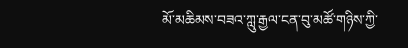མོ་མཆིམས་བཟའ་ཀླུ་རྒྱལ་ངན་བུ་མཚོ་གཉིས་ཀྱི་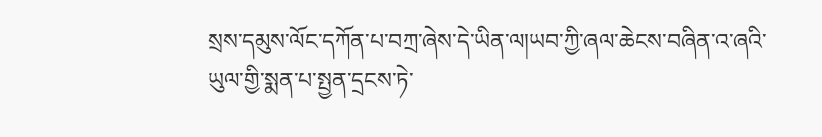སྲས་དམུས་ལོང་དཀོན་པ་བཀྲ་ཞེས་དེ་ཡིན་ལ།ཡབ་ཀྱི་ཞལ་ཆེངས་བཞིན་འ་ཞའི་ཡུལ་གྱི་སྨན་པ་སྤྱན་དྲངས་ཏེ་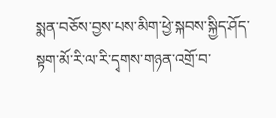སྨན་བཅོས་བྱས་པས་མིག་ཕྱེ་སྐབས་སྐྱིད་ཤོད་སྟག་མོ་རི་ལ་རི་དྭགས་གཉན་འགྲོ་བ་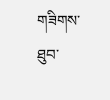གཟིགས་ཐུབ་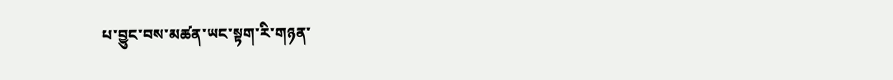པ་བྱུང་བས་མཚན་ཡང་སྟག་རི་གཉན་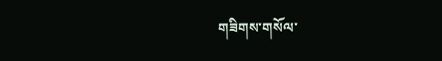གཟིགས་གསོལ་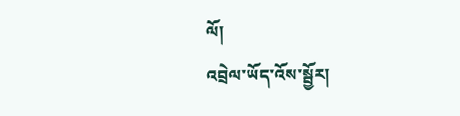ལོ།
འབྲེལ་ཡོད་འོས་སྦྱོར།